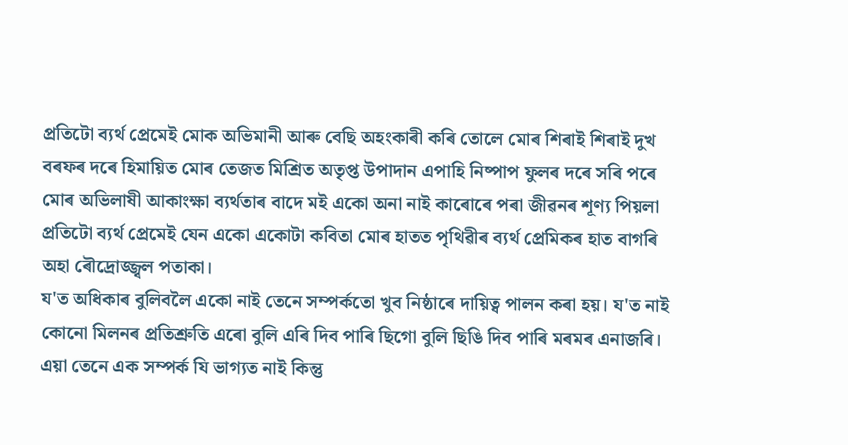প্ৰতিটো ব্যৰ্থ প্ৰেমেই মোক অভিমানী আৰু বেছি অহংকাৰী কৰি তোলে মোৰ শিৰাই শিৰাই দুখ বৰফৰ দৰে হিমায়িত মোৰ তেজত মিশ্ৰিত অতৃপ্ত উপাদান এপাহি নিষ্পাপ ফুলৰ দৰে সৰি পৰে মোৰ অভিলাষী আকাংক্ষা ব্যৰ্থতাৰ বাদে মই একো অনা নাই কাৰোৰে পৰা জীৱনৰ শূণ্য পিয়লা প্ৰতিটো ব্যৰ্থ প্ৰেমেই যেন একো একোটা কবিতা মোৰ হাতত পৃথিৱীৰ ব্যৰ্থ প্ৰেমিকৰ হাত বাগৰি অহা ৰৌদ্ৰোজ্জ্বল পতাকা।
য'ত অধিকাৰ বুলিবলৈ একো নাই তেনে সম্পৰ্কতো খুব নিষ্ঠাৰে দায়িত্ব পালন কৰা হয়। য'ত নাই কোনো মিলনৰ প্ৰতিশ্ৰুতি এৰো বুলি এৰি দিব পাৰি ছিগো বুলি ছিঙি দিব পাৰি মৰমৰ এনাজৰি। এয়া তেনে এক সম্পৰ্ক যি ভাগ্যত নাই কিন্তু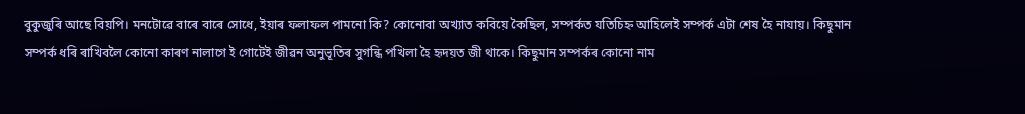বুকুজুৰি আছে বিয়পি। মনটোৱে বাৰে বাৰে সোধে, ইয়াৰ ফলাফল পামনো কি? কোনোবা অখ্যাত কবিয়ে কৈছিল, সম্পৰ্কত যতিচিহ্ন আহিলেই সম্পৰ্ক এটা শেষ হৈ নাযায়। কিছুমান সম্পৰ্ক ধৰি ৰাখিবলৈ কোনো কাৰণ নালাগে ই গোটেই জীৱন অনুভূতিৰ সুগন্ধি পখিলা হৈ হৃদয়ত জী থাকে। কিছুমান সম্পৰ্কৰ কোনো নাম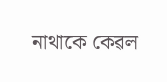নাথাকে কেৱল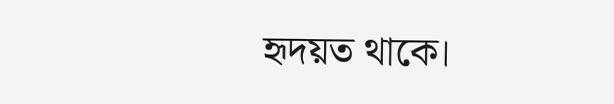হৃদয়ত থাকে।